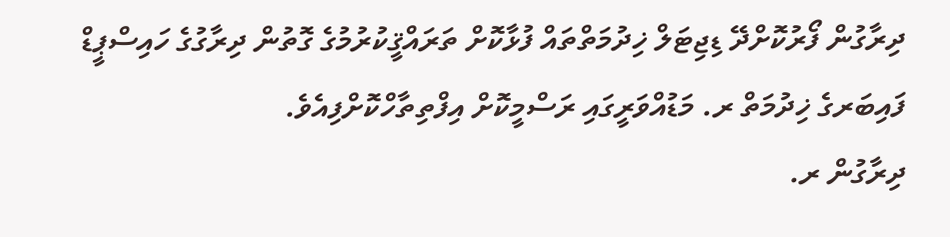ދިރާގުން ފޯރުކޮށްދޭ ޑިޖިޓަލް ޚިދުމަތްތައް ފުޅާކޮށް ތަރައްޤީކުރުމުގެ ގޮތުން ދިރާގުގެ ހައިސްޕީޑް ފައިބަރގެ ޚިދުމަތް ރ. މަޑުއްވަރީގައި ރަސްމީކޮށް އިފްތިތާހްކޮށްފިއެވެ.
ދިރާގުން ރ.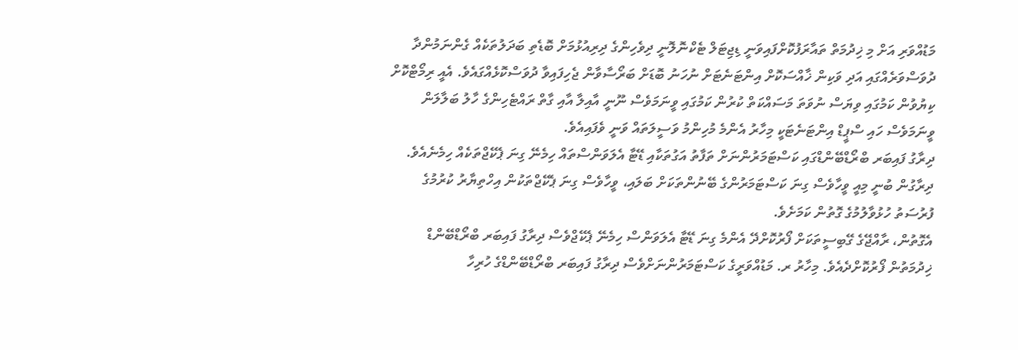މަޑުއްވަރި އަށް މި ޚިދުމަތް ތައާރަފުކޮށްފައިވަނީ ޑިޖިޓަލް ޓެކްނޮލޮނީ ދިވެހިންގެ ދިރިއުޅުމަށް ބޮޑެތި ބަދަލުތަކެއް ގެންނަމުންދާ ދުވަސްވަރެއްގައި އަދި ވަކިން ޚާއްސަކޮށް އިންޓަނެޓަށް ނުހަނު ބޮޑަށް ބަރޯސާވާން ޖެހިފައިވާ ދުވަސްކޮޅެއްގައެވެ. އެއީ ރިމޯޓްކޮށް ކިޔުވުން ކަމުގައި ވިޔަސް ނުވަތަ މަސައްކަތް ކުރުން ކަމުގައި ވީނަމަވެސް ނޫނީ އާއިލާ އާއި ގާތް ރައްޓެހިންގެ ހާލު ބަލާލަން ވީނަމަވެސް ހައި ސްޕީޑް އިންޓަނެޓަކީ މިހާރު އެންމެ މުހިންމު ވަސީލަތައް ވަނީ ވެފައިއެވެ.
ދިރާގު ފައިބަރ ބްރޯޑްބޭންޑްގައި ކަސްޓަމަރުންނަށް ތަފާތު އަގުތަކާއި ޑޭޓާ އެލަވަންސްތައް ހިމެނޭ ގިނަ ޕެކޭޖްތަކެއް ހިމެނެއެވެ. ދިރާގުން ބުނީ މިއީ ވީހާވެސް ގިނަ ކަސްޓަމަރުންގެ ބޭނުންތަކަށް ބަލައި، ވީހާވެސް ގިނަ ޕެކޭޖްތަކުން އިހްތިޔާރު ކުރުމުގެ ފުރުސަތު ހުޅުވާލުމުގެ ގޮތުން ކަމަށެވެ.
އެގޮތުން، ރާއްޖޭގެ ގޭބިސީތަކަށް ފޯރުކޮށްދޭ އެންމެ ގިނަ ޑޭޓާ އެލަވަންސް ހިމެނޭ ޕެކޭޖްވެސް ދިރާގު ފައިބަރ ބްރޯޑްބޭންޑް ޚިދުމަތުން ފޯރުކޮށްދެއެވެ. މިހާރު ރ. މަޑުއްވަރީގެ ކަސްޓަމަރުންނަށްވެސް ދިރާގު ފައިބަރ ބްރޯޑްބޭންޑްގެ ހުރިހާ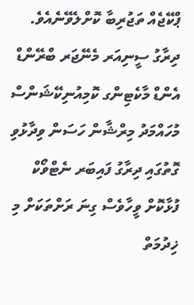ޕްކޭޖެއް ތަޖުރިބާ ކޮށްލެވޭނެއެވެ.
ދިރާގު ސީނިއަރ މެނޭޖަރ ބްރޭންޑް އެންޑް މާކެޓިންގ ކޮމިއުނިކޭޝަންސް މުހައްމަދު މިރްޝާން ހަސަން ވިދާޅުވި ގޮތުގައި ދިރާގު ފައިބަރ ނެޓްވޯކް ފުޅާކޮށް ވީހާވެސް ގިނަ ރަށްތަކަށް މި ޚިދުމަތް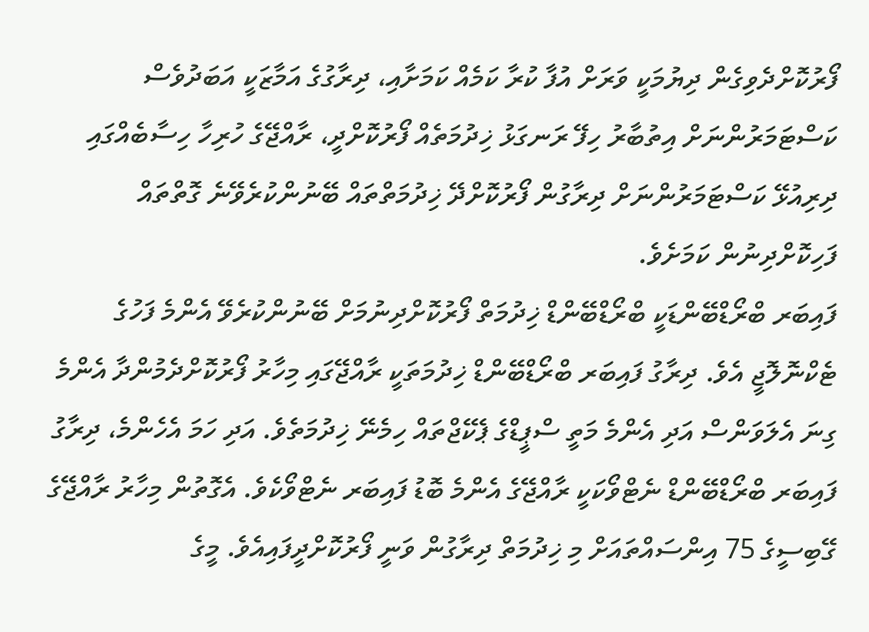ފޯރުކޮށްދެވިގެން ދިޔުމަކީ ވަރަށް އުފާ ކުރާ ކަމެއް ކަމަށާއި، ދިރާގުގެ އަމާޒަކީ އަބަދުވެސް ކަސްޓަމަރުންނަށް އިތުބާރު ހިފޭ ރަނގަޅު ޚިދުމަތެއް ފޯރުކޮށްދީ، ރާއްޖޭގެ ހުރިހާ ހިސާބެއްގައި ދިރިއުޅޭ ކަސްޓަމަރުންނަށް ދިރާގުން ފޯރުކޮށްދޭ ޚިދުމަތްތައް ބޭނުންކުރެވޭނެ ގޮތްތައް ފަހިކޮށްދިނުން ކަމަށެވެ.
ފައިބަރ ބްރޯޑްބޭންޑަކީ ބްރޯޑްބޭންޑް ޚިދުމަތް ފޯރުކޮށްދިނުމަށް ބޭނުންކުރެވޭ އެންމެ ފަހުގެ ޓެކްނޮލޮޖީ އެވެ. ދިރާގު ފައިބަރ ބްރޯޑްބޭންޑް ޚިދުމަތަކީ ރާއްޖޭގައި މިހާރު ފޯރުކޮށްދެމުންދާ އެންމެ ގިނަ އެލަވަންސް އަދި އެންމެ މަތީ ސްޕީޑްގެ ޕެކޭޖްތައް ހިމެނޭ ޚިދުމަތެވެ. އަދި ހަމަ އެހެންމެ، ދިރާގު ފައިބަރ ބްރޯޑްބޭންޑް ނެޓްވޯކަކީ ރާއްޖޭގެ އެންމެ ބޮޑު ފައިބަރ ނެޓްވޯކެވެ. އެގޮތުން މިހާރު ރާއްޖޭގެ ގޭބިސީގެ 75 އިންސައްތައަށް މި ޚިދުމަތް ދިރާގުން ވަނީ ފޯރުކޮށްދީފައިއެވެ. މީގެ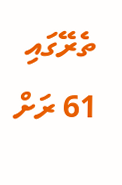ތެރޭގައި 61 ރަށް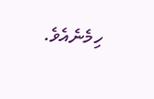ހިމެނެއެވެ.